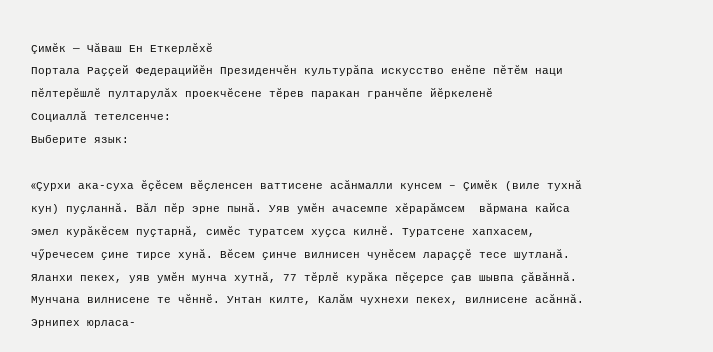Çимӗк — Чӑваш Ен Еткерлӗхӗ
Портала Раҫҫей Федерацийӗн Президенчӗн культурӑпа искусство енӗпе пӗтӗм наци пӗлтерӗшлӗ пултарулӑх проекчӗсене тӗрев паракан гранчӗпе йӗркеленӗ
Социаллӑ тетелсенче:
Выберите язык:

«Çурхи ака-суха ӗҫӗсем вӗҫленсен ваттисене асӑнмалли кунсем – Çимӗк (виле тухнӑ кун) пуҫланнӑ. Вӑл пӗр эрне пынӑ. Уяв умӗн ачасемпе хӗрарӑмсем  вӑрмана кайса эмел курӑкӗсем пуҫтарнӑ, симӗс туратсем хуҫса килнӗ. Туратсене хапхасем, чӳречесем ҫине тирсе хунӑ. Вӗсем ҫинче вилнисен чунӗсем лараҫҫӗ тесе шутланӑ. Яланхи пекех, уяв умӗн мунча хутнӑ, 77 тӗрлӗ курӑка пӗҫерсе ҫав шывпа ҫӑвӑннӑ. Мунчана вилнисене те чӗннӗ. Унтан килте, Калӑм чухнехи пекех, вилнисене асӑннӑ. Эрнипех юрласа-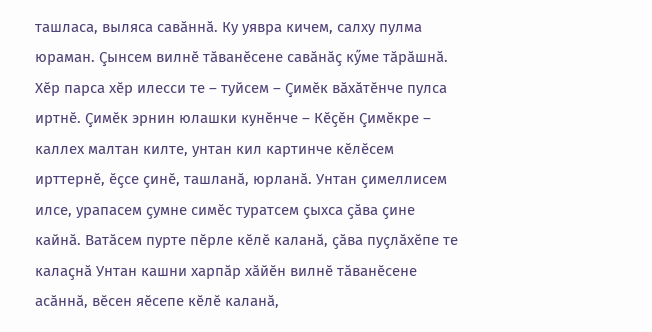ташласа, выляса савӑннӑ. Ку уявра кичем, салху пулма юраман. Çынсем вилнӗ тӑванӗсене савӑнӑҫ кӳме тӑрӑшнӑ. Хӗр парса хӗр илесси те – туйсем – Çимӗк вӑхӑтӗнче пулса иртнӗ. Çимӗк эрнин юлашки кунӗнче – Кӗҫӗн Çимӗкре – каллех малтан килте, унтан кил картинче кӗлӗсем ирттернӗ, ӗҫсе ҫинӗ, ташланӑ, юрланӑ. Унтан ҫимеллисем илсе, урапасем ҫумне симӗс туратсем ҫыхса ҫӑва ҫине кайнӑ. Ватӑсем пурте пӗрле кӗлӗ каланӑ, ҫӑва пуҫлӑхӗпе те калаҫнӑ Унтан кашни харпӑр хӑйӗн вилнӗ тӑванӗсене асӑннӑ, вӗсен яӗсепе кӗлӗ каланӑ,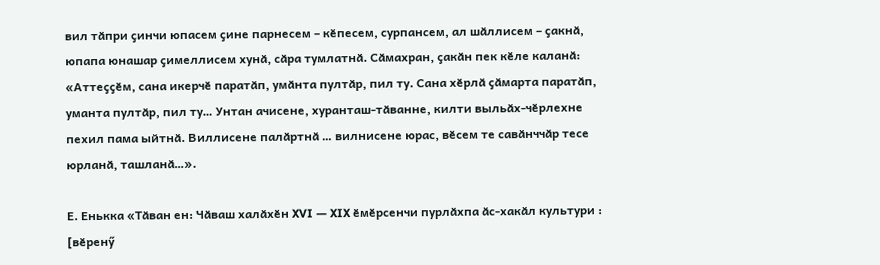вил тӑпри ҫинчи юпасем ҫине парнесем – кӗпесем, сурпансем, ал шӑллисем – ҫакнӑ, юпапа юнашар ҫимеллисем хунӑ, сӑра тумлатнӑ. Сӑмахран, ҫакӑн пек кӗле каланӑ: «Аттеҫҫӗм, сана икерчӗ паратӑп, умӑнта пултӑр, пил ту. Сана хӗрлӑ ҫӑмарта паратӑп, уманта пултӑр, пил ту… Унтан ачисене, хуранташ-тӑванне, килти выльӑх-чӗрлехне пехил пама ыйтнӑ. Виллисене палӑртнӑ … вилнисене юрас, вӗсем те савӑнччӑр тесе юрланӑ, ташланӑ…».

Е. Енькка «Тӑван ен: Чӑваш халӑхӗн XVI — XIX ӗмӗрсенчи пурлӑхпа ӑс-хакӑл культури : [вӗренӳ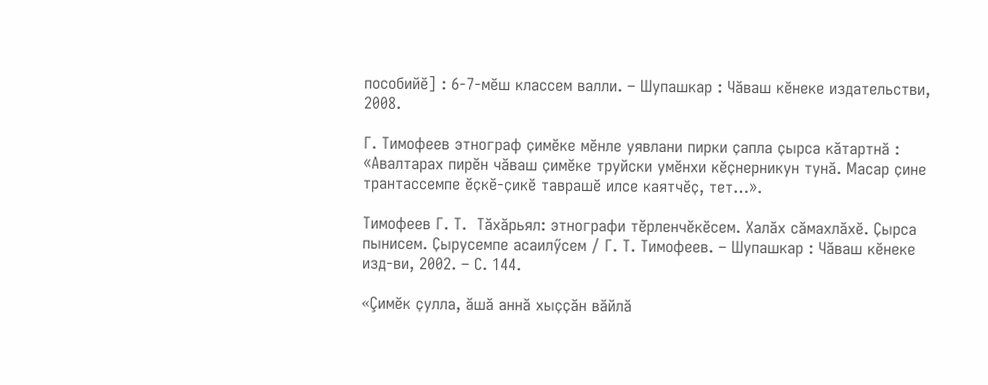пособийӗ] : 6-7-мӗш классем валли. – Шупашкар : Чӑваш кӗнеке издательстви, 2008.

Г. Тимофеев этнограф ҫимӗке мӗнле уявлани пирки ҫапла ҫырса кӑтартнӑ : «Авалтарах пирӗн чӑваш ҫимӗке труйски умӗнхи кӗҫнерникун тунӑ. Масар ҫине трантассемпе ӗҫкӗ-ҫикӗ таврашӗ илсе каятчӗҫ, тет…».

Тимофеев Г. Т.  Тӑхӑрьял: этнографи тӗрленчӗкӗсем. Халӑх сӑмахлӑхӗ. Ҫырса пынисем. Ҫырусемпе асаилӳсем / Г. Т. Тимофеев. – Шупашкар : Чӑваш кӗнеке изд-ви, 2002. – С. 144.

«Çимӗк ҫулла, ӑшӑ аннӑ хыҫҫӑн вӑйлӑ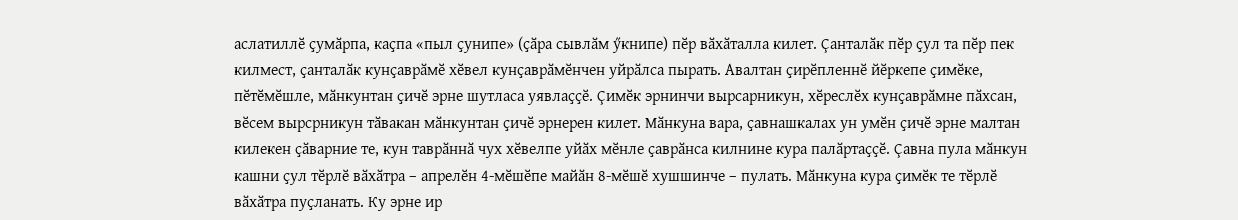аслатиллӗ ҫумӑрпа, каҫпа «пыл ҫунипе» (ҫӑра сывлӑм ӳкнипе) пӗр вӑхӑталла килет. Çанталӑк пӗр ҫул та пӗр пек килмест, ҫанталӑк кунҫаврӑмӗ хӗвел кунҫаврӑмӗнчен уйрӑлса пырать. Авалтан ҫирӗпленнӗ йӗркепе ҫимӗке, пӗтӗмӗшле, мӑнкунтан ҫичӗ эрне шутласа уявлаҫҫӗ. Çимӗк эрнинчи вырсарникун, хӗреслӗх кунҫаврӑмне пӑхсан, вӗсем вырсрникун тӑвакан мӑнкунтан ҫичӗ эрнерен килет. Мӑнкуна вара, ҫавнашкалах ун умӗн ҫичӗ эрне малтан килекен ҫӑварние те, кун таврӑннӑ чух хӗвелпе уйӑх мӗнле ҫаврӑнса килнине кура палӑртаҫҫӗ. Çавна пула мӑнкун кашни ҫул тӗрлӗ вӑхӑтра – апрелӗн 4-мӗшӗпе майӑн 8-мӗшӗ хушшинче – пулать. Мӑнкуна кура ҫимӗк те тӗрлӗ вӑхӑтра пуҫланать. Ку эрне ир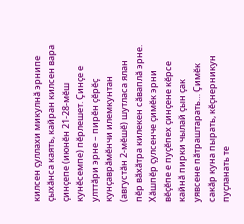килсен ҫуллахи микулнӑ эрнипе ҫыхӑнса каять, кайран килсен вара ҫинҫепе (июнӗн 21-28-мӗш кунӗсемпе) пӗрлешет. Çинҫе е улттӑри эрне – пирӗн ҫӗрӗҫ кунҫаврӑмӗнчи илемкунтан (августӑн 2-мӗшӗ) шутласа ялан пӗр вӑхӑтра килекен сӑваплӑ эрне. Хӑшпӗр ҫулсенче ҫимӗк эрни вӗҫӗпе е пуҫӗпех ҫинҫене кӗрсе кайнӑ пирки чылай ҫын ҫак уявсене пӑтраштарать… Çимӗк сакӑр куна пырать, кӗҫнерникун пуҫланать те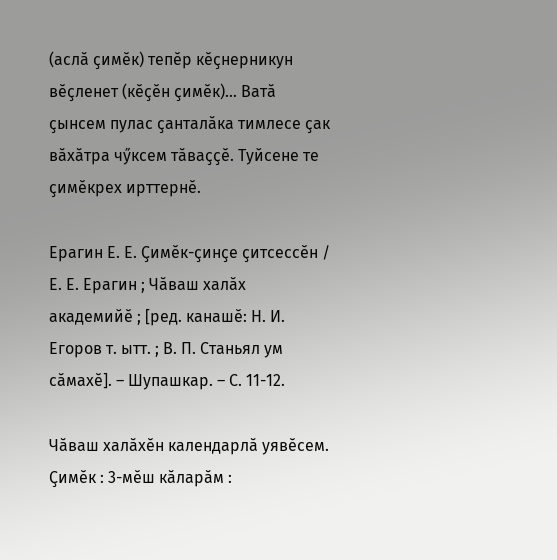(аслӑ ҫимӗк) тепӗр кӗҫнерникун вӗҫленет (кӗҫӗн ҫимӗк)… Ватӑ ҫынсем пулас ҫанталӑка тимлесе ҫак вӑхӑтра чӳксем тӑваҫҫӗ. Туйсене те ҫимӗкрех ирттернӗ.

Ерагин Е. Е. Ҫимӗк-ҫинҫе ҫитсессӗн / Е. Е. Ерагин ; Чӑваш халӑх академийӗ ; [ред. канашӗ: Н. И. Егоров т. ытт. ; В. П. Станьял ум сӑмахӗ]. – Шупашкар. – С. 11-12.

Чӑваш халӑхӗн календарлӑ уявӗсем. Ҫимӗк : 3-мӗш кӑларӑм :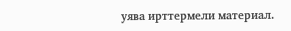уява ирттермели материал.